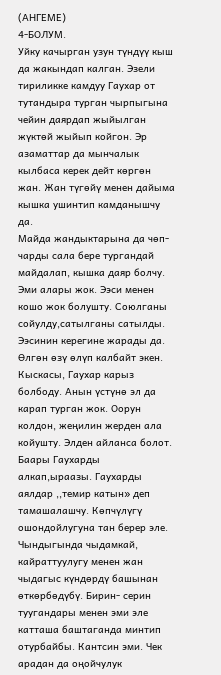(АНГЕМЕ)
4-БОЛУМ.
Уйку качырган узун түндүү кыш да жакындап калган. Эзели тириликке камдуу Гаухар от тутандыра турган чырпыгына чейин даярдап жыйылган жүктөй жыйып койгон. Эр азаматтар да мынчалык кылбаса керек дейт көргөн жан. Жан түгөйү менен дайыма кышка ушинтип камданышчу да.
Майда жандыктарына да чөп-чарды сала бере тургандай майдалап, кышка даяр болчу. Эми алары жок. Ээси менен кошо жок болушту. Союлганы сойулду,сатылганы сатылды. Ээсинин керегине жарады да. Өлгөн өзү өлүп калбайт экен. Кыскасы, Гаухар карыз болбоду. Анын үстүнө эл да карап турган жок. Оорун колдон, жеңилин жерден ала койушту. Элден айланса болот. Баары Гаухарды алкап,ыраазы. Гаухарды аялдар ,,темир катын» деп тамашалашчу. Көпчүлүгү ошондойлугуна тан берер эле. Чындыгында чыдамкай, кайраттуулугу менен жан чыдагыс күндөрдү башынан өткөрбөдүбү. Бирин- серин туугандары менен эми эле катташа баштаганда минтип отурбайбы. Кантсин эми. Чек арадан да оңойчулук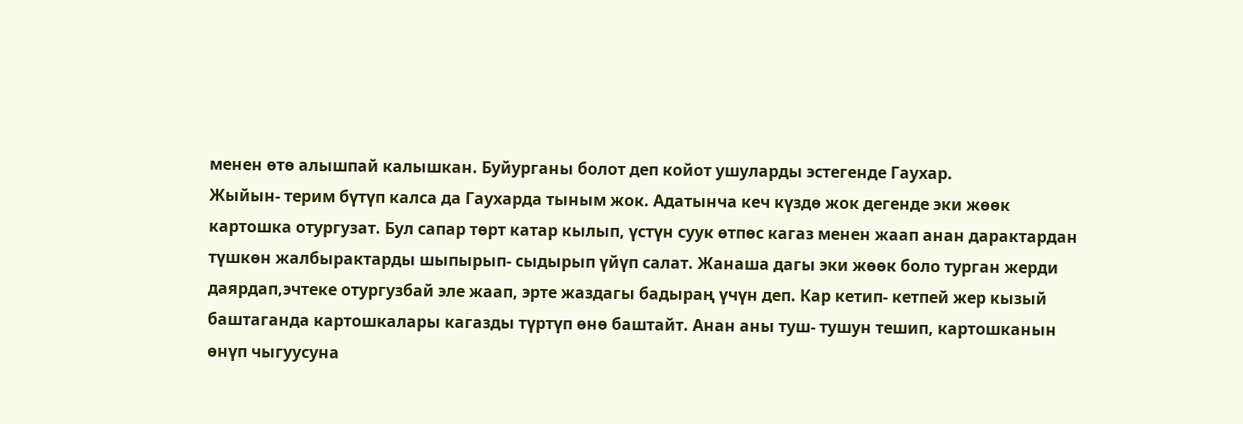менен өтө алышпай калышкан. Буйурганы болот деп койот ушуларды эстегенде Гаухар.
Жыйын- терим бүтүп калса да Гаухарда тыным жок. Адатынча кеч күздө жок дегенде эки жөөк картошка отургузат. Бул сапар төрт катар кылып, үстүн суук өтпөс кагаз менен жаап анан дарактардан түшкөн жалбырактарды шыпырып- сыдырып үйүп салат. Жанаша дагы эки жөөк боло турган жерди даярдап,эчтеке отургузбай эле жаап, эрте жаздагы бадыраң үчүн деп. Кар кетип- кетпей жер кызый баштаганда картошкалары кагазды түртүп өнө баштайт. Анан аны туш- тушун тешип, картошканын өнүп чыгуусуна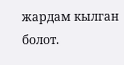жардам кылган болот.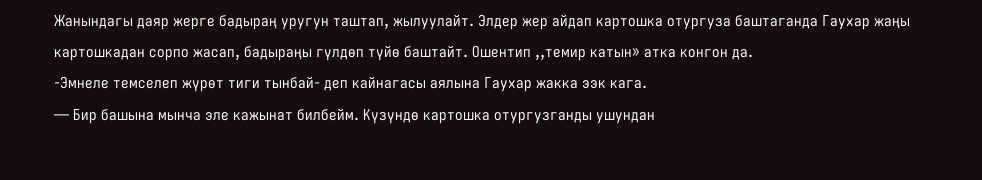Жанындагы даяр жерге бадыраң уругун таштап, жылуулайт. Элдер жер айдап картошка отургуза баштаганда Гаухар жаңы картошкадан сорпо жасап, бадыраңы гүлдөп түйө баштайт. Ошентип ,,темир катын» атка конгон да.
-Эмнеле темселеп жүрөт тиги тынбай- деп кайнагасы аялына Гаухар жакка ээк кага.
— Бир башына мынча эле кажынат билбейм. Күзүндө картошка отургузганды ушундан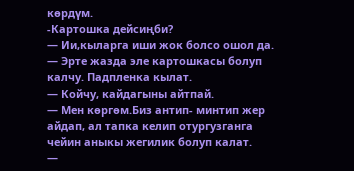көрдүм.
-Картошка дейсиңби?
— Ии,кыларга иши жок болсо ошол да.
— Эрте жазда эле картошкасы болуп калчу. Падпленка кылат.
— Койчу, кайдагыны айтпай.
— Мен көргөм.Биз антип- минтип жер айдап, ал тапка келип отургузганга чейин аныкы жегилик болуп калат.
—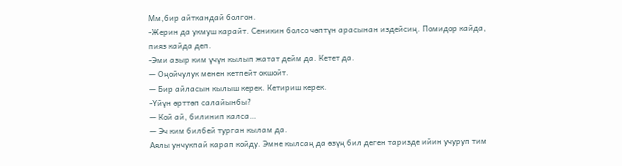Мм,бир айткандай болгон.
-Жерин да укмуш карайт. Сеникин болсо чөптүн арасынан издейсиң. Помидор кайда, пияз кайда деп.
-Эми азыр ким үчүн кылып жатат дейм да. Кетет да.
— Оңойчулук менен кетпейт окшойт.
— Бир айласын кылыш керек. Кетириш керек.
-Үйүн өрттөп салайынбы?
— Кой ай, билинип калса…
— Эч ким билбей турган кылам да.
Аялы унчукпай карап койду. Эмне кылсаң да өзүң бил деген таризде ийин учуруп тим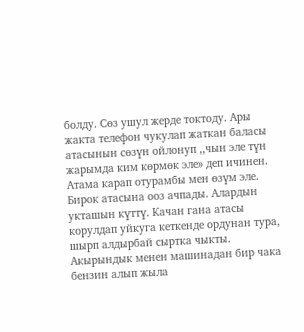болду. Сөз ушул жерде токтоду. Ары жакта телефон чукулап жаткан баласы атасынын сөзүн ойлонуп ,,чын эле түн жарымда ким көрмөк эле» деп ичинен. Атама карап отурамбы мен өзүм эле. Бирок атасына ооз ачпады. Алардын укташын күттү. Качан гана атасы корулдап уйкуга кеткенде ордунан тура, шырп алдырбай сыртка чыкты. Акырындык менен машинадан бир чака бензин алып жыла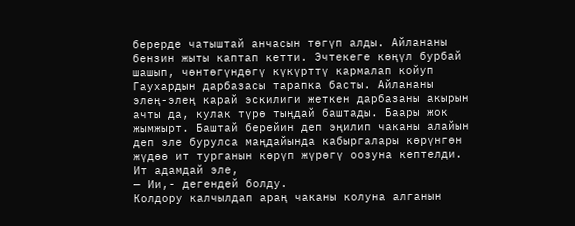берерде чатыштай анчасын төгүп алды. Айлананы бензин жыты каптап кетти. Эчтекеге көңүл бурбай шашып, чөнтөгүндөгү күкүрттү кармалап койуп Гаухардын дарбазасы тарапка басты. Айлананы элең-элең карай эскилиги жеткен дарбазаны акырын ачты да, кулак түрө тыңдай баштады. Баары жок жымжырт. Баштай берейин деп эңилип чаканы алайын деп эле бурулса маңдайында кабыргалары көрүнгөн жүдөө ит турганын көрүп жүрөгү оозуна кептелди. Ит адамдай эле,
— Ии,- дегендей болду.
Колдору калчылдап араң чаканы колуна алганын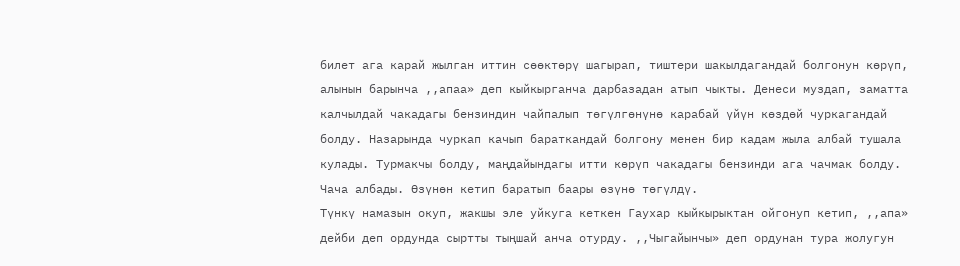билет ага карай жылган иттин сөөктөрү шагырап, тиштери шакылдагандай болгонун көрүп, алынын барынча ,,апаа» деп кыйкырганча дарбазадан атып чыкты. Денеси муздап, заматта калчылдай чакадагы бензиндин чайпалып төгүлгөнүнө карабай үйүн көздөй чуркагандай болду. Назарында чуркап качып бараткандай болгону менен бир кадам жыла албай тушала кулады. Турмакчы болду, маңдайындагы итти көрүп чакадагы бензинди ага чачмак болду. Чача албады. Өзүнөн кетип баратып баары өзүнө төгүлдү.
Түнкү намазын окуп, жакшы эле уйкуга кеткен Гаухар кыйкырыктан ойгонуп кетип, ,,апа» дейби деп ордунда сыртты тыңшай анча отурду. ,,Чыгайынчы» деп ордунан тура жолугун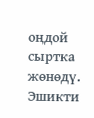оңдой сыртка жөнөдү. Эшикти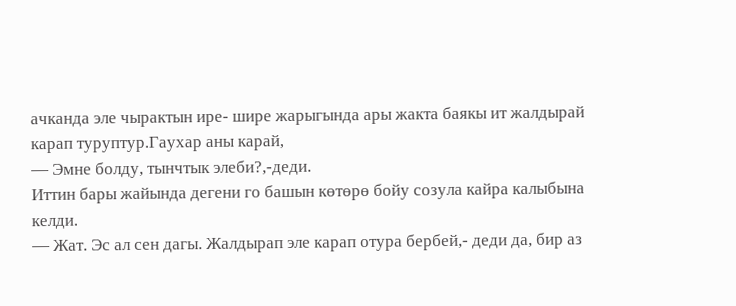ачканда эле чырактын ире- шире жарыгында ары жакта баякы ит жалдырай карап туруптур.Гаухар аны карай,
— Эмне болду, тынчтык элеби?,-деди.
Иттин бары жайында дегени го башын көтөрө бойу созула кайра калыбына келди.
— Жат. Эс ал сен дагы. Жалдырап эле карап отура бербей,- деди да, бир аз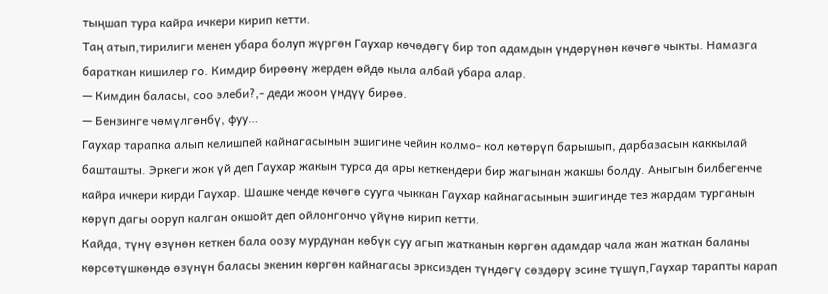тыңшап тура кайра ичкери кирип кетти.
Таң атып,тирилиги менен убара болуп жүргөн Гаухар көчөдөгү бир топ адамдын үндөрүнөн көчөгө чыкты. Намазга бараткан кишилер го. Кимдир бирөөнү жерден өйдө кыла албай убара алар.
— Кимдин баласы, соо элеби?,- деди жоон үндүү бирөө.
— Бензинге чөмүлгөнбү, фуу…
Гаухар тарапка алып келишпей кайнагасынын эшигине чейин колмо- кол көтөрүп барышып, дарбазасын каккылай башташты. Эркеги жок үй деп Гаухар жакын турса да ары кеткендери бир жагынан жакшы болду. Аныгын билбегенче кайра ичкери кирди Гаухар. Шашке ченде көчөгө сууга чыккан Гаухар кайнагасынын эшигинде тез жардам турганын көрүп дагы ооруп калган окшойт деп ойлонгончо үйүнө кирип кетти.
Кайда, түнү өзүнөн кеткен бала оозу мурдунан көбүк суу агып жатканын көргөн адамдар чала жан жаткан баланы көрсөтүшкөндө өзүнүн баласы экенин көргөн кайнагасы эрксизден түндөгү сөздөрү эсине түшүп,Гаухар тарапты карап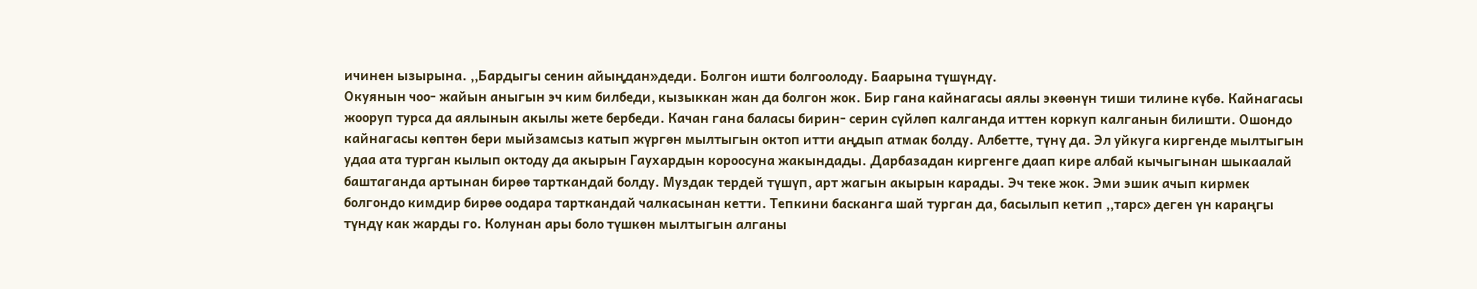ичинен ызырына. ,,Бардыгы сенин айыңдан»деди. Болгон ишти болгоолоду. Баарына түшүндү.
Окуянын чоо- жайын аныгын эч ким билбеди, кызыккан жан да болгон жок. Бир гана кайнагасы аялы экөөнүн тиши тилине күбө. Кайнагасы жооруп турса да аялынын акылы жете бербеди. Качан гана баласы бирин- серин сүйлөп калганда иттен коркуп калганын билишти. Ошондо кайнагасы көптөн бери мыйзамсыз катып жүргөн мылтыгын октоп итти аңдып атмак болду. Албетте, түнү да. Эл уйкуга киргенде мылтыгын удаа ата турган кылып октоду да акырын Гаухардын короосуна жакындады. Дарбазадан киргенге даап кире албай кычыгынан шыкаалай баштаганда артынан бирөө тарткандай болду. Муздак тердей түшүп, арт жагын акырын карады. Эч теке жок. Эми эшик ачып кирмек болгондо кимдир бирөө оодара тарткандай чалкасынан кетти. Тепкини басканга шай турган да, басылып кетип ,,тарс» деген үн караңгы түндү как жарды го. Колунан ары боло түшкөн мылтыгын алганы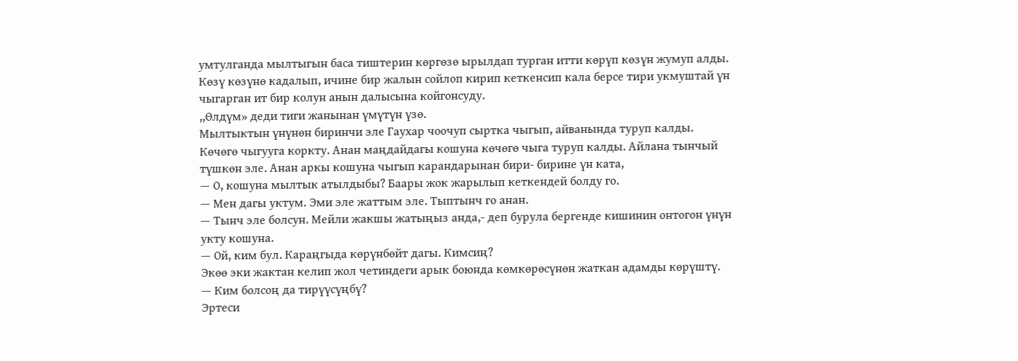умтулганда мылтыгын баса тиштерин көргөзө ырылдап турган итти көрүп көзүн жумуп алды. Көзү көзүнө кадалып, ичине бир жалын сойлоп кирип кеткенсип кала берсе тири укмуштай үн чыгарган ит бир колун анын далысына койгонсуду.
,,Өлдүм» деди тиги жанынан үмүтүн үзө.
Мылтыктын үнүнөн биринчи эле Гаухар чоочуп сыртка чыгып, айванында туруп калды. Көчөгө чыгууга коркту. Анан маңдайдагы кошуна көчөгө чыга туруп калды. Айлана тынчый түшкөн эле. Анан аркы кошуна чыгып карандарынан бири- бирине үн ката,
— О, кошуна мылтык атылдыбы? Баары жок жарылып кеткендей болду го.
— Мен дагы уктум. Эми эле жаттым эле. Тыптынч го анан.
— Тынч эле болсун. Мейли жакшы жатыңыз анда,- деп бурула бергенде кишинин онтогон үнүн укту кошуна.
— Ой, ким бул. Караңгыда көрүнбөйт дагы. Кимсиң?
Экөө эки жактан келип жол четиндеги арык боюнда көмкөрөсүнөн жаткан адамды көрүштү.
— Ким болсоң да тирүүсүңбү?
Эртеси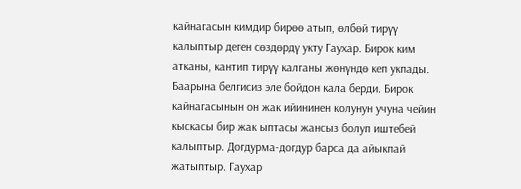кайнагасын кимдир бирөө атып, өлбөй тирүү калыптыр деген сөздөрдү укту Гаухар. Бирок ким атканы, кантип тирүү калганы жөнүндө кеп укпады. Баарына белгисиз эле бойдон кала берди. Бирок кайнагасынын он жак ийининен колунун учуна чейин кыскасы бир жак ыптасы жансыз болуп иштебей калыптыр. Догдурма-догдур барса да айыкпай жатыптыр. Гаухар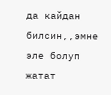да кайдан билсин,,эмне эле болуп жатат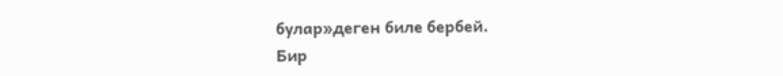булар»деген биле бербей.
Бир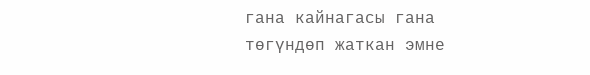гана кайнагасы гана төгүндөп жаткан эмне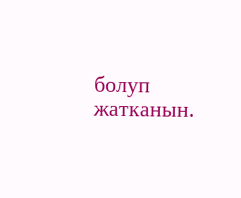болуп жатканын.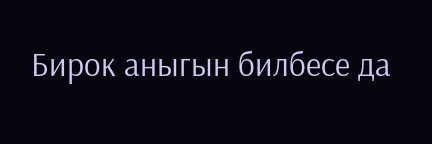Бирок аныгын билбесе да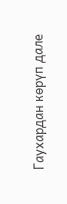Гаухардан көрүп дале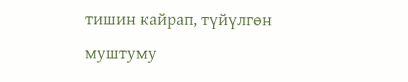тишин кайрап, түйүлгөн муштуму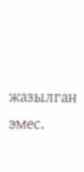жазылган эмес.